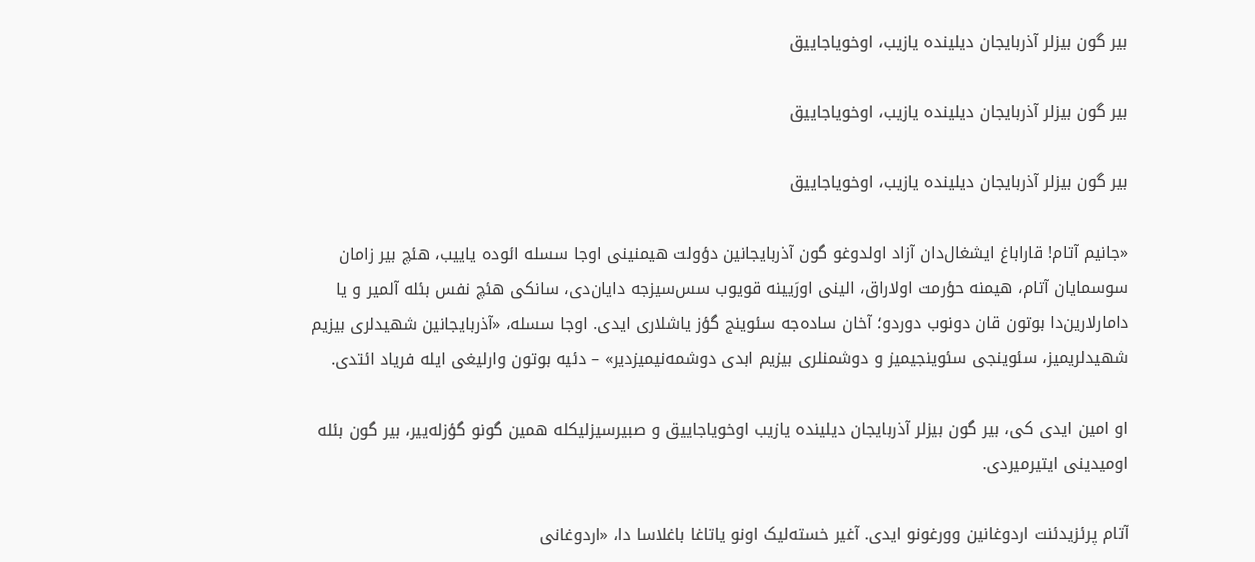بیر گون بیزلر آذربایجان دیلینده یازیب، اوخویاجاییق

بیر گون بیزلر آذربایجان دیلینده یازیب، اوخویاجاییق

بیر گون بیزلر آذربایجان دیلینده یازیب، اوخویاجاییق

«جانیم آتام! قاراباغ ایشغال‌دان آزاد اولدوغو گون آذربایجانین دؤولت هیمنینی اوجا سسله ائوده یاییب، هئچ بیر زامان سوسمایان آتام، هیمنه حؤرمت اولاراق، الینی اورَیینه قویوب سس‌سیزجه دایان‌دی، سانکی هئچ نفس بئله آلمیر و یا دامارلارین‌دا بوتون قان دونوب دوردو؛ آخان ساده‌جه سئوینج گؤز یاشلاری ایدی. اوجا سسله، «آذربایجانین شهیدلری بیزیم شهیدلریمیز، سئوینجی سئوینجیمیز و دوشمنلری بیزیم ابدی دوشمه‌نیمیزدیر» – دئیه بوتون وارلیغی ایله فریاد ائتدی.

او امین ایدی کی، بیر گون بیزلر آذربایجان دیلینده یازیب اوخویاجاییق و صبیرسیزلیکله همین گونو گؤزله‌ییر، بیر گون بئله اومیدینی ایتیرمیردی.

آتام پرئزیدئنت اردوغانین وورغونو ایدی. آغیر خسته‌لیک اونو یاتاغا باغلاسا دا، «اردوغانی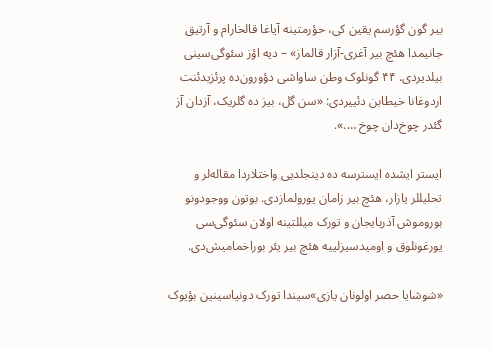بیر گون گؤرسم یقین کی، حؤرمتینه آیاغا قالخارام و آرتیق جانیمدا هئچ بیر آغری-آزار قالماز» – دیه اؤز سئوگی‌سینی بیلدیردی. ۴۴ گونلوک وطن ساواشی دؤورون‌ده پرئزیدئنت اردوغانا خیطابن دئییردی: «سن گل، بیز ده گلریک، آزدان آز گئدر چوخ‌دان چوخ ….».

ایستر ایشده ایسترسه ده دینجلدیی واختلاردا مقاله‌لر و تحلیللر یازار، هئچ بیر زامان یورولمازدی. بوتون ووجودونو بوروموش آذربایجان و تورک میللتینه اولان سئوگی‌سی یورغونلوق و اومیدسیزلییه هئچ بیر یئر بوراخمامیش‌دی.

«شوشایا حصر اولونان یازی»سیندا تورک دونیاسینین بؤیوک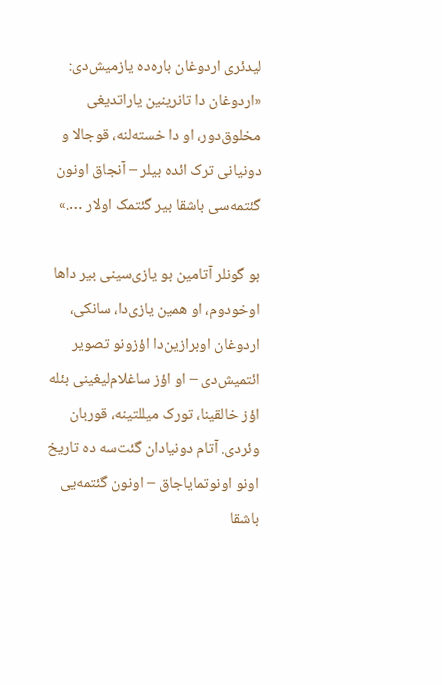لیدئری اردوغان باره‌ده یازمیش‌دی: «اردوغان دا تانرینین یاراتدیغی مخلوق‌دور، او دا خسته‌لنه، قوجالا و دونیانی ترک ائده بیلر – آنجاق اونون گئتمه‌سی باشقا بیر گئتمک اولار ….»

بو گونلر آتامین بو یازی‌سینی بیر داها اوخودوم، او همین یازی‌دا، سانکی، اردوغان اوبرازین‌دا اؤزونو تصویر ائتمیش‌دی – او اؤز ساغلام‌لیغینی بئله اؤز خالقینا، تورک میللتینه، قوربان وئردی. آتام دونیادان گئت‌سه ده تاریخ اونو اونوتمایاجاق – اونون گئتمه‌یی باشقا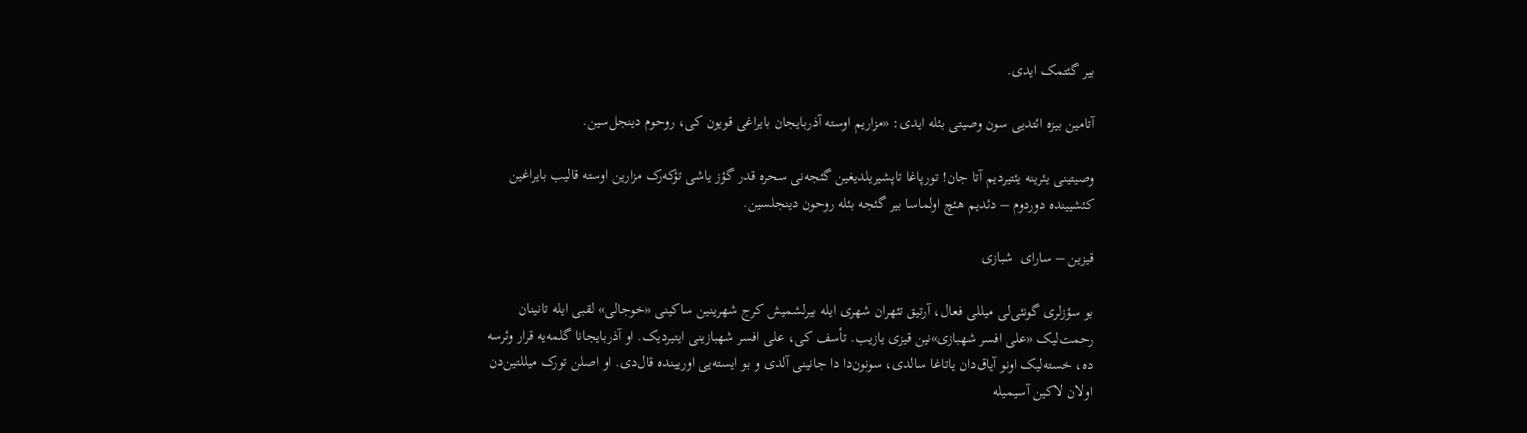بیر گئتمک ایدی.

آتامین بیزه ائتدیی سون وصیتی بئله ایدی: «مزاریم اوسته آذربایجان بایراغی قویون کی، روحوم دینجل‌سین.

وصیتینی یئرینه یئتیردیم آتا جان! تورپاغا تاپشیریلدیغین گئجه‌نی سحره قدر گؤز یاشی تؤکه‌رک مزارین اوسته قالیب بایراغین کئشیینده دوردوم – دئدیم هئچ اولماسا بیر گئجه بئله روحون دینجلسین.

قیزین – سارای  شبازی

بو سؤزلری گونئی‌لی میللی فعال، آرتیق تئهران شهری ایله بیرلشمیش کرج شهرینین ساکینی «خوجالی» لقبی ایله تانینان رحمت‌لیک «علی افسر شهبازی»نین قیزی یازیب. تأسف کی، علی افسر شهبازینی ایتیردیک. او آذربایجانا گلمه‌یه قرار وئرسه ده، خسته‌لیک اونو آیاق‌دان یاتاغا سالدی، سونون‌دا دا جانینی آلدی و بو ایسته‌یی اوریینده قال‌دی. او اصلن تورک میللتین‌دن اولان لاکین آسیمیله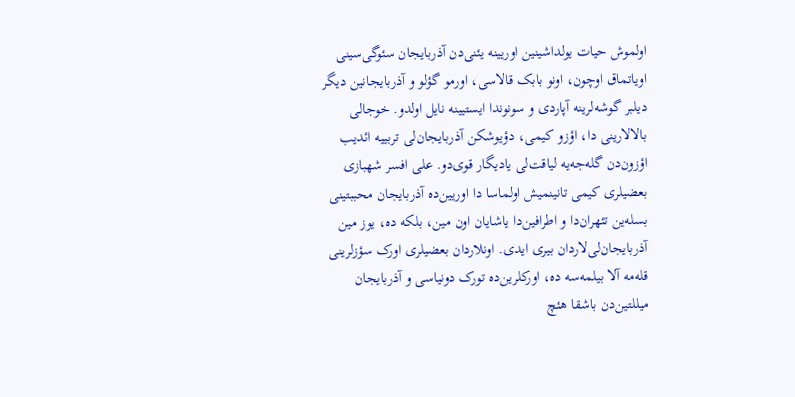اولموش حیات یولداشینین اوریینه یئنی‌دن آذربایجان سئوگی‌سینی اویاتماق اوچون، اونو بابک قالاسی، اورمو گؤلو و آذربایجانین دیگر دیلبر گوشه‌لرینه آپاردی و سونوندا ایستیینه نایل اولدو. خوجالی بالالارینی دا، اؤزو کیمی، دؤیوشکن آذربایجان‌لی تربییه ائدیب اؤزون‌دن گله‌جه‌یه لیاقت‌لی یادیگار قوی‌دو. علی افسر شهبازی بعضیلری کیمی تانینمیش اولماسا دا اوریین‌ده آذربایجان محببتینی بسله‌ین تئهران‌دا و اطرافین‌دا یاشایان اون مین، بلکه ده، یوز مین آذربایجان‌لی‌لاردان بیری ایدی. اونلاردان بعضیلری اورک سؤزلرینی قله‌مه آلا بیلمه‌سه ده، اورکلرین‌ده تورک دونیاسی و آذربایجان میللتین‌دن باشقا هئچ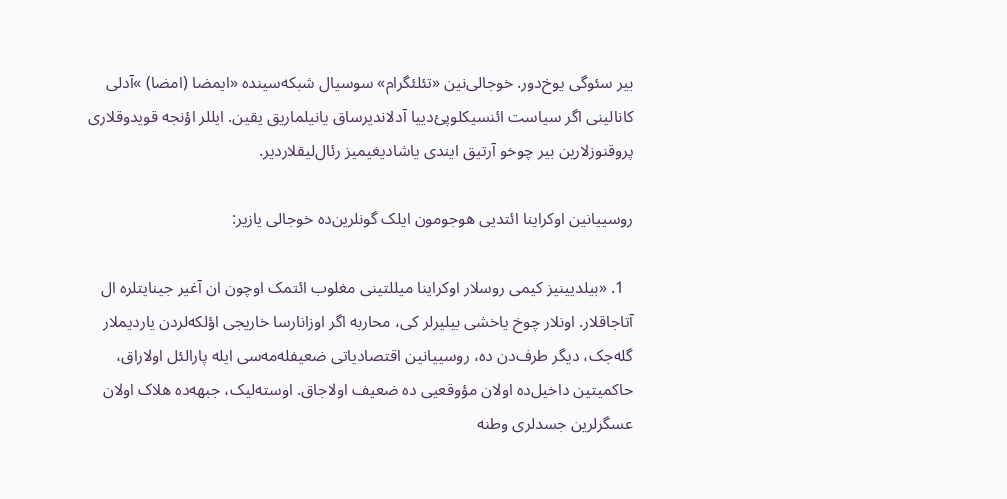بیر سئوگی یوخ‌دور. خوجالی‌نین «تئلئگرام» سوسیال شبکه‌سینده «ایمضا (امضا) »آدلی کانالینی اگر سیاست ائنسیکلوپئ‌دییا آدلاندیرساق یانیلماریق یقین. ایللر اؤنجه قویدوقلاری پروقنوزلارین بیر چوخو آرتیق ایندی یاشادیغیمیز رئال‌لیقلاردیر.

روسییانین اوکراینا ائتدیی هوجومون ایلک گونلرین‌ده خوجالی یازیر:

  1. «بیلدیینیز کیمی روسلار اوکراینا میللتینی مغلوب ائتمک اوچون ان آغیر جینایتلره ال آتاجاقلار. اونلار چوخ یاخشی بیلیرلر کی، محاربه اگر اوزانارسا خاریجی اؤلکه‌لردن یاردیملار گله‌جک، دیگر طرف‌دن ده، روسییانین اقتصادیاتی ضعیفله‌مه‌سی ایله پارالئل اولاراق، حاکمیتین داخیل‌ده اولان مؤوقعیی ده ضعیف اولاجاق. اوسته‌لیک، جبهه‌ده هلاک اولان عسگرلرین جسدلری وطنه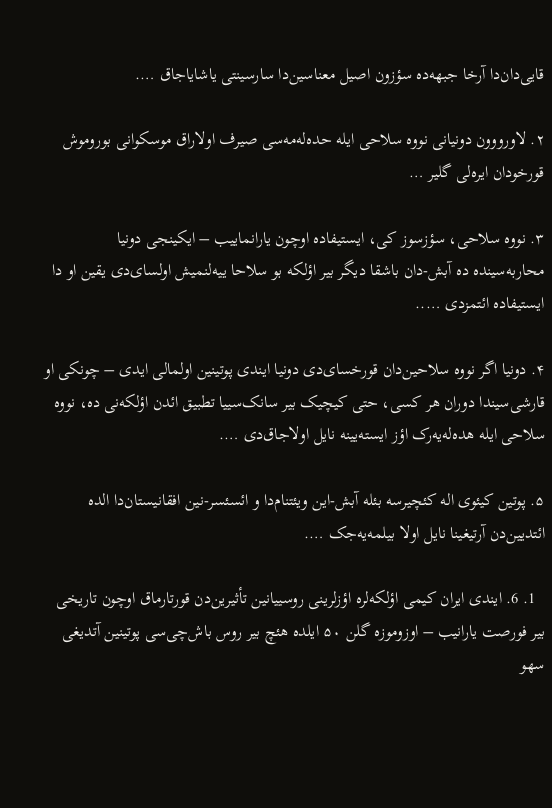قایی‌دان‌دا آرخا جبهه‌ده سؤزون اصیل معناسین‌دا سارسینتی یاشایاجاق ….

۲. لاورووون دونیانی نووه سلاحی ایله حده‌له‌مه‌سی صیرف اولاراق موسکوانی بوروموش قورخودان ایره‌‌لی گلیر …

۳. نووه سلاحی، سؤزسوز کی، ایستیفاده اوچون یارانماییب – ایکینجی دونیا محاربه‌سینده ده آبش-دان باشقا دیگر بیر اؤلکه بو سلاحا ییه‌لنمیش اولسای‌دی یقین او دا ایستیفاده ائتمزدی …..

۴. دونیا اگر نووه سلاحین‌دان قورخسای‌دی دونیا ایندی پوتینین اولمالی ایدی – چونکی او قارشی‌سیندا دوران هر کسی، حتی کیچیک بیر سانک‌سییا تطبیق ائد‌ن اؤلکه‌نی ده، نووه سلاحی ایله هده‌له‌یه‌رک اؤز ایسته‌یینه نایل اولاجاق‌دی ….

۵. پوتین کیئوی اله کئچیرسه بئله آبش-این ویئتنام‌دا و ائسئسر-نین افقانیستان‌دا الده ائتدیین‌دن آرتیغینا نایل اولا بیلمه‌یه‌جک ….

  1. 6. ایندی ایران کیمی اؤلکه‌لره اؤزلرینی روسییانین تأثیرین‌دن قورتارماق اوچون تاریخی بیر فورصت یارانیب – اوزوموزه گلن ۵۰ ایلده هئچ بیر روس باش‌چی‌سی پوتینین آتدیغی سهو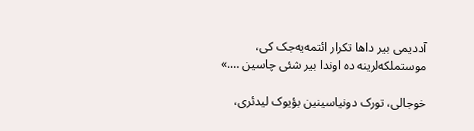آددیمی بیر داها تکرار ائتمه‌یه‌جک کی، موستملکه‌لرینه ده اوندا بیر شئی چا‌سین ….»

خوجالی، تورک دونیاسینین بؤیوک لیدئری،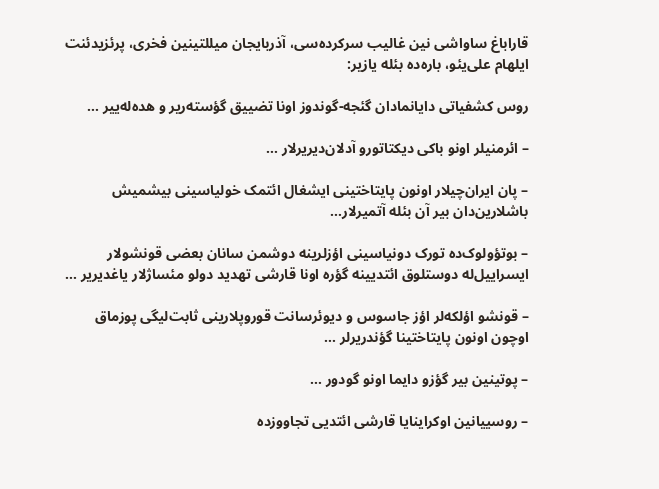قاراباغ ساواشی نین غالیب سرکرده‌سی، آذربایجان میللتینین فخری، پرئزیدئنت ایلهام علی‌یئو، باره‌ده بئله یازیر:

روس کشفیاتی دایانمادان گئجه-گوندوز اونا تضییق گؤسته‌ریر و هده‌له‌ییر …

– ائرمنیلر اونو باکی دیکتاتورو آدلان‌دیریرلار …

– پان ایران‌چیلار اونون پایتاختینی ایشغال ائتمک خولیاسینی بیشمیش باشلارین‌دان بیر آن بئله آتمیرلار…

– بوتؤولوک‌ده تورک دونیاسینی اؤزلرینه دوشمن سانان بعضی قونشولار ایسراییل‌له دوستلوق ائتدیینه گؤره اونا قارشی تهدید دولو مئساژلار یاغدیریر …

– قونشو اؤلکه‌لر اؤز جاسوس و دیوئرسانت قوروپلارینی ثابت‌لیگی پوزماق اوچون اونون پایتاختینا گؤندریرلر …

– پوتینین بیر گؤزو دایما اونو گودور …

– روسییانین اوکراینایا قارشی ائتدیی تجاووزده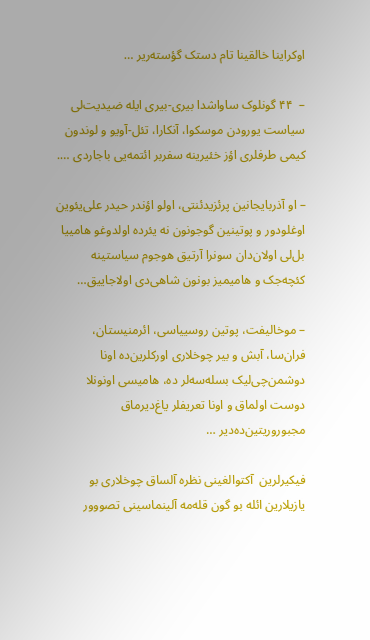اوکراینا خالقینا تام دستک گؤسته‌ریر …

–  ۴۴ گونلوک ساواشدا بیری-بیری ایله ضیدیت‌لی سیاست یورودن موسکوا، آنکارا، تئل-آویو و لوندون کیمی طرفلری اؤز خئیرینه سفربر ائتمه‌یی باجاردی ….

– او آذربایجانین پرئزیدئنتی، اولو اؤندر حیدر علی‌یئوین اوغلودور و پوتینین گوجونون نه یئرده اولدوغو هامییا بل‌لی اولان‌دان سونرا آرتیق هوجوم سیاستینه کئچه‌جک و هامیمیز بونون شاهی‌دی اولاجاییق…

– موخالیفت، پوتین روسییاسی، ائرمنیستان، فران‌سا، آبش و بیر چوخلاری اورکلرین‌ده اونا دوشمن‌چی‌لیک بسله‌سه‌لر ده، هامیسی اونونلا دوست اولماق و اونا تعریفلر یاغ‌دیرماق مجبوروریتین‌ده‌دیر …

فیکیرلرین  آکتوالغینی نظره آلساق چوخلاری بو یازیلارین ائله بو گون قله‌مه آلینماسینی تصووور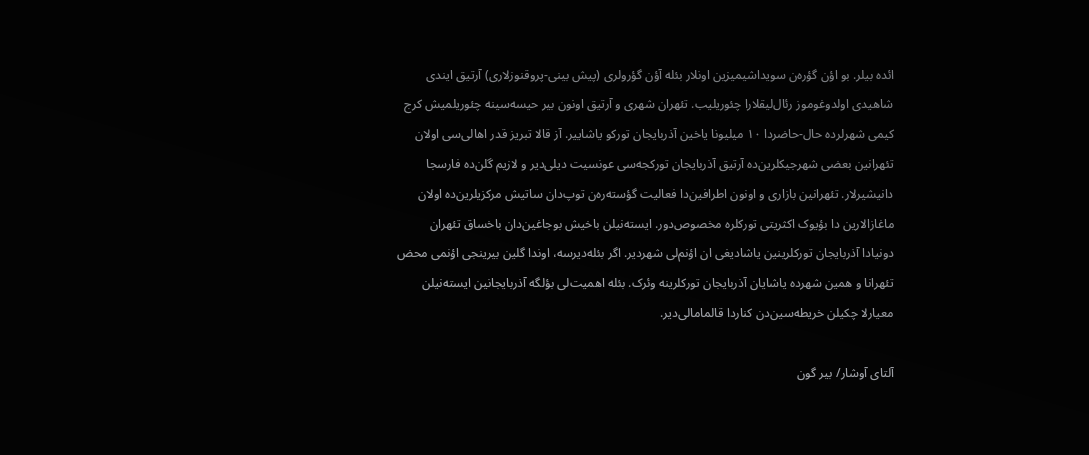ائده بیلر. بو اؤن گؤره‌ن سویداشیمیزین اونلار بئله آؤن گؤرولری (پیش بینی-پروقنوزلاری) آرتیق ایندی شاهیدی اولدوغوموز رئال‌لیقلارا چئوریلیب. تئهران شهری و آرتیق اونون بیر حیسه‌سینه چئوریلمیش کرج کیمی شهرلرده حال-حاضردا ۱۰ میلیونا یاخین آذربایجان تورکو یاشاییر. آز قالا تبریز قدر اهالی‌سی اولان تئهرانین بعضی شهرجیکلرین‌ده آرتیق آذربایجان تورکجه‌سی عونسیت دیلی‌دیر و لازیم گلن‌ده فارسجا دانیشیرلار. تئهرانین بازاری و اونون اطرافین‌دا فعالیت گؤسته‌ره‌ن توپ‌دان ساتیش مرکزیلرین‌ده اولان ماغازالارین دا بؤیوک اکثریتی تورکلره مخصوص‌دور. ایسته‌نیلن باخیش بوجاغین‌دان باخساق تئهران دونیادا آذربایجان تورکلرینین یاشادیغی ان اؤنم‌لی شهردیر. اگر بئله‌دیرسه، اوندا گلین بیرینجی اؤنمی محض تئهرانا و همین شهرده یاشایان آذربایجان تورکلرینه وئرک. بئله اهمیت‌لی بؤلگه آذربایجانین ایسته‌نیلن معیارلا چکیلن خریطه‌سین‌دن کناردا قالمامالی‌دیر.

آلتای آوشار/ بیر گون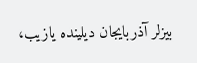بیزلر آذربایجان دیلینده یازیب،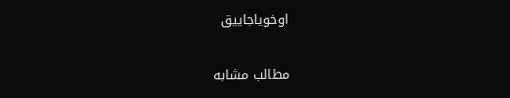اوخویاجاییق

مطالب مشابه